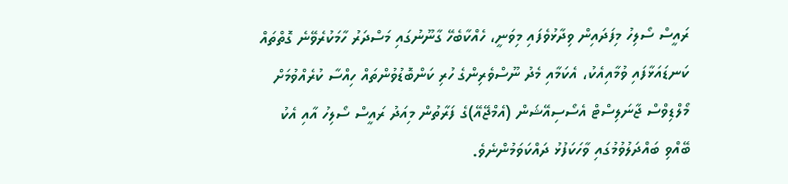ރައީސް ސޯލިހު މިފަދައިން ވިދާޅުވެފައި މިވަނީ، ހެއްކާބެހޭ ގާނޫނުގައި މަސްދަރު ހާމަކުރެވޭނެ ގޮތްތައް ކަނޑައަޅާފައި ވުމާއިއެކު، އެކަމާއި މެދު ނޫސްވެރިންގެ ހުރި ކަންބޮޑުވުންތައް ހިއްސާ ކުރެއްވުމަށް މޯލްޑިވްސް ޖާނަލިސްޓް އެސޯސިއޭޝަން (އެމްޖޭއޭ)ގެ ފަރާތުން މިއަދު ރައީސް ސޯލިހު އާއި އެކު ބޭއްވި ބައްދަލުވުމުގައި ވާހަކަފުޅު ދައްކަވަމުންނެވެ.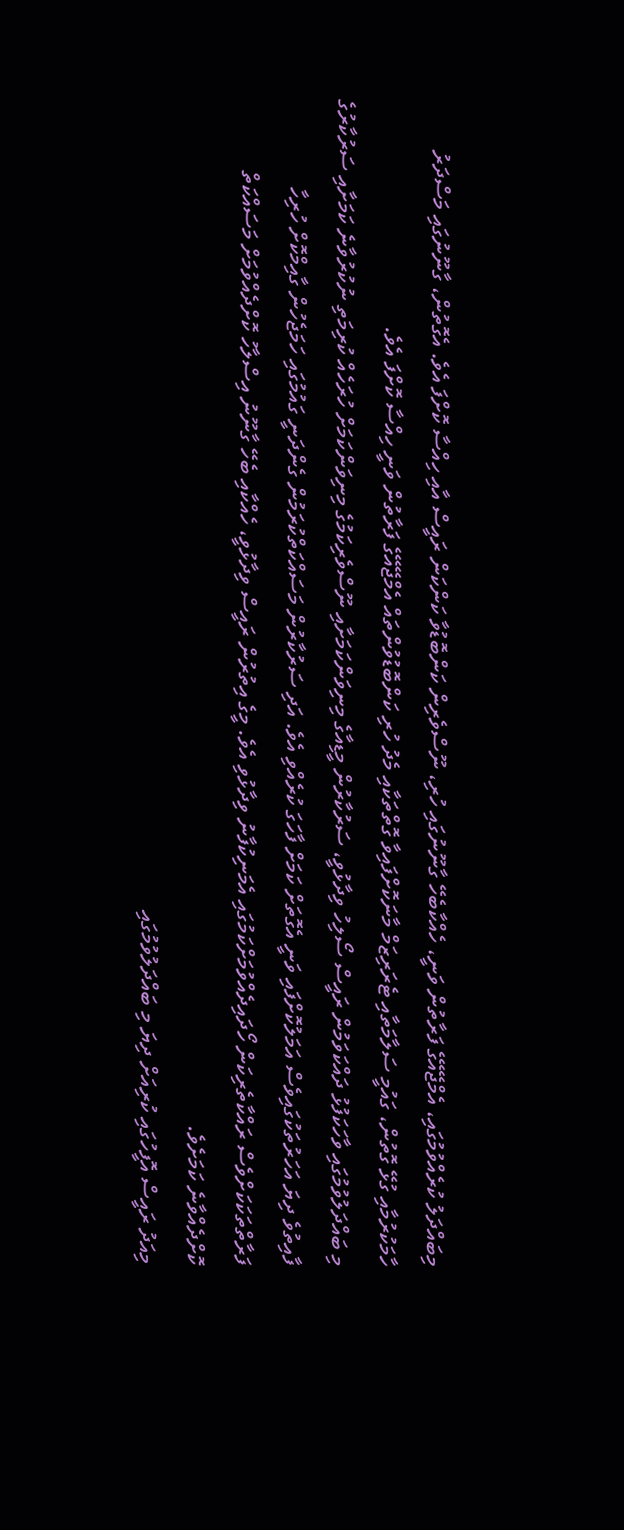މިބައްދަލު ކުރެއްވުމުގައި، އެމްޖޭއޭގެ ފަރާތުން ވަނީ، ހެއްކާބެހޭ ގާނޫނުގައި ހުރި، ނޫސްވެރިން ކަންބޮޑުވާ ކަންކަން ރައީސް އާއި ހިއްސާ ކޮށްފަ އެވެ. އެގޮތުން، ގާނޫނުގައި މަސްދަރު ހާމަކުރުމާއި ގުޅޭ ގޮތުން، ގައުމީ ސަލާމަތާއި ޓެރަރިޒަމް މާނަކޮށްފައިވާ ގޮތްތަކާއި މެދު ހުރި ކަންބޮޑުވުންތައް އެމްޖޭއޭގެ ފަރާތުން ވަނީ ހިއްސާ ކޮށްފަ އެވެ.
މި ބައްދަލުވުމުގައި ވާހަކަފުޅު ދައްކަވަމުން ރައީސް ސޯލިހު ވިދާޅުވީ، ސަރުކާރުން މީޑިއާގެ މިނިވަންކަމަށާއި ނޫސްވެރިކަމުގެ މިނިވަންކަމަށް ހުރަހެއް ކުރިމަތި ނުކުރުވާނެ ކަމަށާއި ސަރުކާރުގެ ފާއިތުވެ ދިޔަ އަހަރުތަކުގައިވެސް އަމަލުކޮށްފައި ވަނީ އެގޮތަށް ކަމަށް ފާހަގަ ކުރެއްވި އެވެ. އަދި ސަރުކާރުން މަސައްކަތްކުރަމުން ގެންދަނީ ގައުމުގައި ހަމަޖެހުން ގާއިމްކޮށް ހުރިހާ ފަރާތްތަކަކަށްވެސް ރައްކާތެރިކަން ހޯދައިދެއްވުމަށްކަމުގައި އެމަނިކުފާނު ވިދާޅުވި އެވެ. މީގެ އިތުރުން ރައީސް ވިދާޅުވީ، ހެއްކާއި ބެހޭ ގާނޫނު އިސްލާހު ކޮށްދެއްވުމަށް މަސައްކަތް ކޮށްދެއްވާނެ ކަމަށެވެ.
މިއަދު ރައީސް އޮފީހުގައި ކުރިއަށް ދިޔަ މި ބައްދަލުވުމުގައި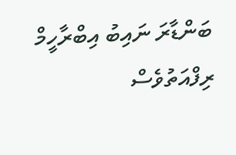ބަންޑާރަ ނައިބު އިބްރާހީމް ރިފްއަތުވެސް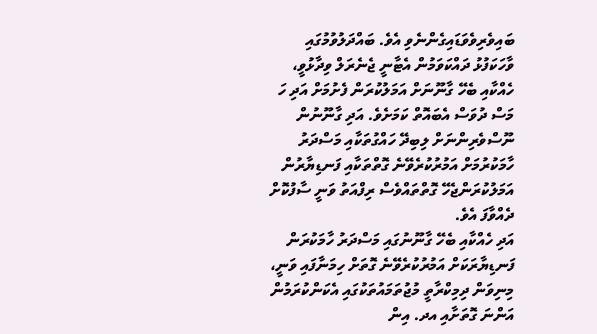ބައިވެރިވެވަޑައިގެންނެވި އެވެ. ބައްދަލުވުމުގައި ވާހަކަފުޅު ދައްކަވަމުން އެޓާނީ ޖެނެރަލް ވިދާޅުވީ، ހެއްކާއި ބެހޭ ގާނޫނަށް އަމަލުކުރަން ފެށުމަށް އަދި ހަ މަސް ދުވަސް އެބައޮތް ކަމަށެވެ. އަދި ގާނޫނުން ނޫސްވެރިންނަށް ލިބިދޭ ހައްގުތަކާއި މަސްދަރު ހާމަކުރުމަށް އަމުރުކުރެވޭނެ ގޮތްތަކާއި ފަނޑިޔާރުން އަމަލުކުރަންޖެހޭ ގޮތްތައްވެސް ރިފްއަތު ވަނީ ސާފުކޮށް ދެއްވާފަ އެވެ.
އަދި ހެއްކާއި ބެހޭ ގާނޫނުގައި މަސްދަރު ހާމަކުރަން ފަނޑިޔާރަކަށް އަމުރުކުރެވޭނެ ގޮތަށް ހިމަނާފައި ވަނީ، މިނިވަން ދިމިކްރާތީ މުޖުތަމައުތަކުގައި އެކަންކުރަމުން އަންނަ ގޮތަށާއި އދ. އިން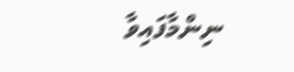ނިންމާފައިވާ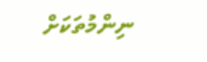ނިންމުތަކަށް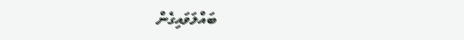ބައްލަވައިގެން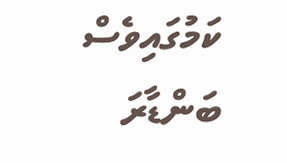ކަމުގައިވެސް ބަންޑާރަ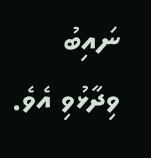ނައިބު ވިދާޅުވި އެވެ.